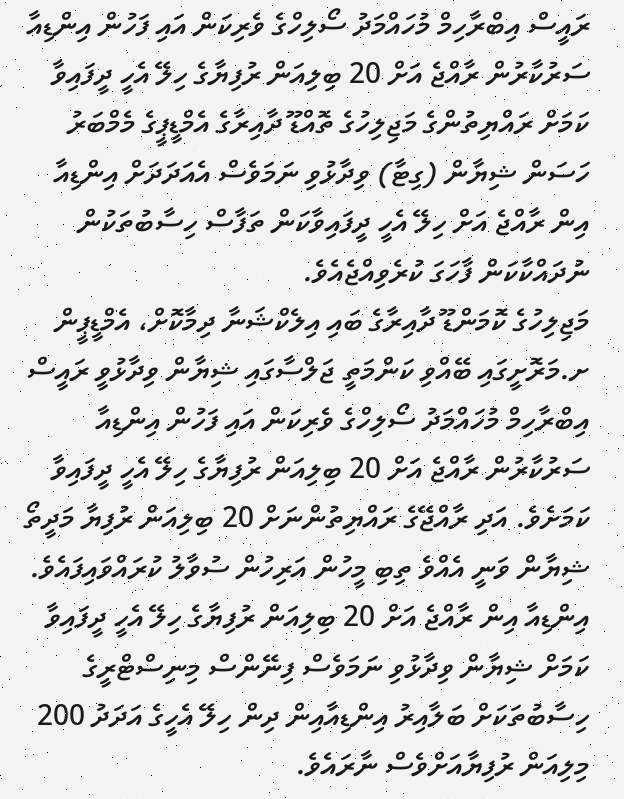ރައީސް އިބްރާހިމް މުހައްމަދު ސޯލިހްގެ ވެރިކަން އައި ފަހުން އިންޑިއާ ސަރުކާރުން ރާއްޖެ އަށް 20 ބިލިއަން ރުފިޔާގެ ހިލޭ އެހީ ދީފައިވާ ކަމަށް ރައްޔިތުންގެ މަޖިލިހުގެ ތޮއްޑޫ ދާއިރާގެ އެމްޑީޕީގެ މެމްބަރު ހަސަން ޝިޔާން (ގިޓާ) ވިދާޅުވި ނަމަވެސް އެއަދަދަށް އިންޑިއާ އިން ރާއްޖެ އަށް ހިލޭ އެހީ ދީފައިވާކަން ތަފާސް ހިސާބުތަކުން ނުދައްކާކަން ފާހަގަ ކުރެވިއްޖެއެވެ.
މަޖިލިހުގެ ކޮމަންޑޫ ދާއިރާގެ ބައި އިލެކްޝަނާ ދިމާކޮށް، އެމްޑީޕީން ށ.މަރޮށީގައި ބޭއްވި ކަންމަތީ ޖަލްސާގައި ޝިޔާން ވިދާޅުވީ ރައީސް އިބްރާހިމް މުހައްމަދު ސޯލިހްގެ ވެރިކަން އައި ފަހުން އިންޑިއާ ސަރުކާރުން ރާއްޖެ އަށް 20 ބިލިއަން ރުފިޔާގެ ހިލޭ އެހީ ދީފައިވާ ކަމަށެވެ. އަދި ރާއްޖޭގެ ރައްޔިތުންނަށް 20 ބިލިއަން ރުފިޔާ މަދީތޯ ޝިޔާން ވަނީ އެއްވެ ތިބި މީހުން އަރިހުން ސުވާލު ކުރައްވައިފައެވެ.
އިންޑިއާ އިން ރާއްޖެ އަށް 20 ބިލިއަން ރުފިޔާގެ ހިލޭ އެހީ ދީފައިވާ ކަމަށް ޝިޔާން ވިދާޅުވި ނަމަވެސް ފިނޭންސް މިނިސްޓްރީގެ ހިސާބުތަކަށް ބަލާއިރު އިންޑިއާއިން ދިން ހިލޭ އެހީގެ އަދަދު 200 މިލިއަން ރުފިޔާއަށްވެސް ނާރައެވެ.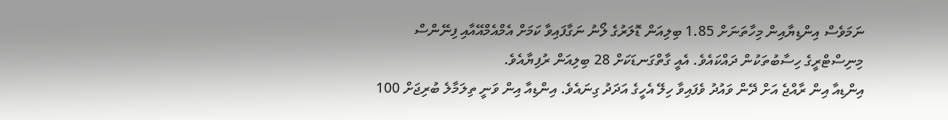ނަމަވެސް އިންޑިޔާއިން މިހާތަނަށް 1.85 ބިލިއަން ޑޮލަރުގެ ލޯނު ނަގާފައިވާ ކަމަށް އެމްއެމްއޭއާއި ފިނޭންސް މިނިސްޓްރީގެ ހިސާބުތަކުން ދައްކައެވެ. އެއީ ގާތްގަނޑަކަށް 28 ބިލިއަން ރުފިޔާއެވެ.
އިންޑިއާ އިން ރާއްޖެ އަށް ދޭން ވައުދު ވެފައިވާ ހިލޭ އެހީގެ އަދަދު ގިނައެވެ. އިންޑިއާ އިން ވަނީ ތިލަމާލެ ބުރިޖަށް 100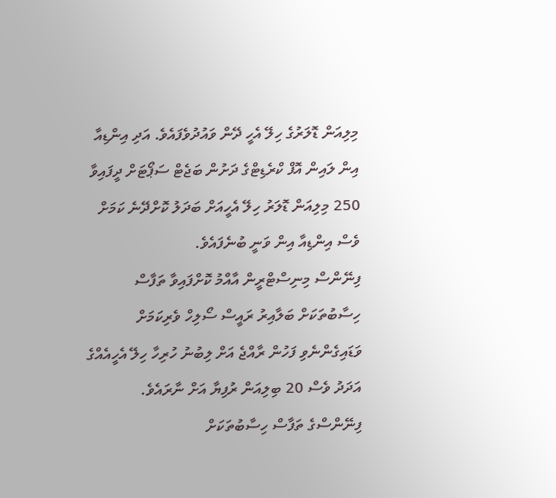މިލިއަން ޑޮލަރުގެ ހިލޭ އެހީ ދޭން ވައުދުވެފައެވެ. އަދި އިންޑިއާ އިން ލައިން އޮފް ކްރެޑިޓްގެ ދަށުން ބަޖެޓް ސަޕޯޓަށް ދީފައިވާ 250 މިލިއަން ޑޮލަރު ހިލޭ އެހީއަށް ބަދަލު ކޮށްދޭނެ ކަމަށް ވެސް އިންޑިއާ އިން ވަނީ ބުނެފައެވެ.
ފިނޭންސް މިނިސްޓްރީން އާއްމު ކޮށްފައިވާ ތަފާސް ހިސާބުތަކަށް ބަލާއިރު ރައީސް ސޯލިހް ވެރިކަމަށް ވަޑައިގެންނެވި ފަހުން ރާއްޖެ އަށް ލިބުނު ހުރިހާ ހިލޭ އެހީއެއްގެ އަދަދު ވެސް 20 ބިލިއަން ރުފިޔާ އަށް ނާރައެވެ.
ފިނޭންސްގެ ތަފާސް ހިސާބުތަކަށް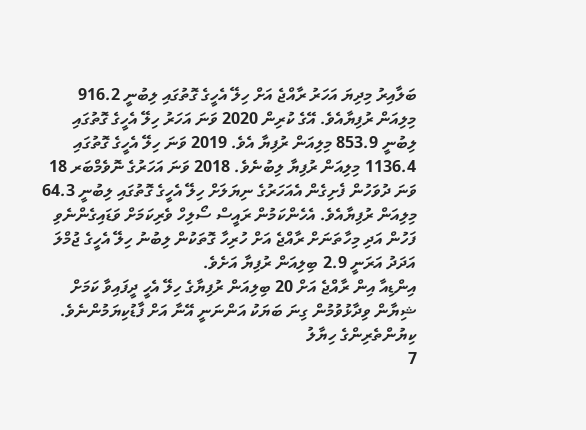ބަލާއިރު މިދިޔަ އަހަރު ރާއްޖެ އަށް ހިލޭ އެހީގެ ގޮތުގައި ލިބުނީ 916.2 މިލިއަން ރުފިޔާއެވެ. އޭގެ ކުރިން 2020 ވަނަ އަހަރު ހިލޭ އެހީގެ ގޮތުގައި ލިބުނީ 853.9 މިލިއަން ރުފިޔާ އެވެ. 2019 ވަނަ ހިލޭ އެހީގެ ގޮތުގައި 1136.4 މިލިއަން ރުފިޔާ ލިބުނެވެ. 2018 ވަނަ އަހަރުގެ ނޮވެމްބަރ 18 ވަނަ ދުވަހުން ފެށިގެން އެއަހަރުގެ ނިޔަލަށް ހިލޭ އެހީގެ ގޮތުގައި ލިބުނީ 64.3 މިލިއަން ރުފިޔާއެވެ. އެހެންކަމުން ރައީސް ސޯލިހް ވެރިކަމަށް ވަޑައިގެންނެވި ފަހުން އަދި މިހާތަނަށް ރާއްޖެ އަށް ހުރިހާ ގޮތަކުން ލިބުނު ހިލޭ އެހީގެ ޖުމްލަ އަދަދު އަރަނީ 2.9 ބިލިއަން ރުފިޔާ އަށެވެ.
އިންޑިއާ އިން ރާއްޖެ އަށް 20 ބިލިއަން ރުފިޔާގެ ހިލޭ އެހީ ދީފައިވާ ކަމަށް ޝިޔާން ވިދާޅުވުމުން ގިނަ ބަޔަކު އަންނަނީ އޭނާ އަށް ފާޑުކިޔަމުންނެވެ.
ކިޔުންތެރިންގެ ހިޔާލު
7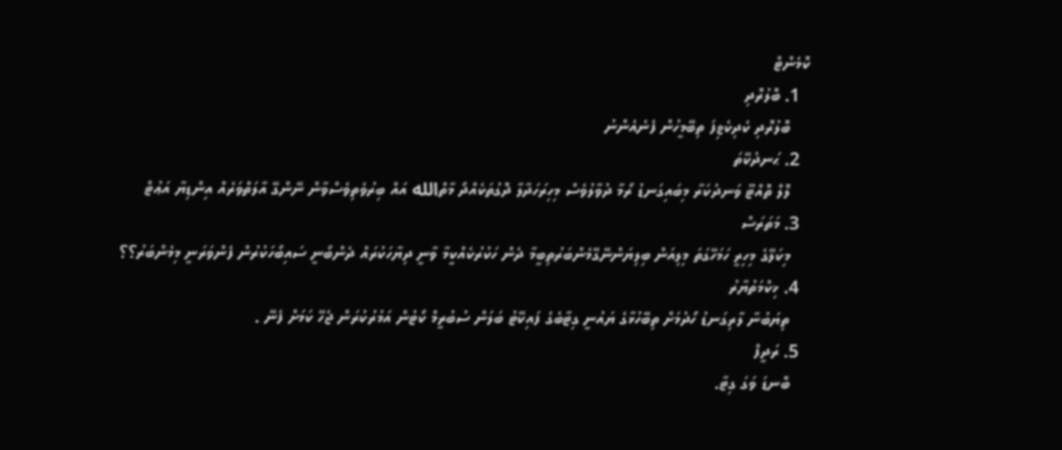ކޮމެންޓް
  1. ބޮލުރޮދި
    ބޮލުރޮދި ކެދިކެޱިފަ ތިބޭމީހުން ފެނެއެންނު
  2. ޙަނދުކޭތަ
    ލޮލް ތޮއްޓޫ ވަނދުކަރާ މިބައިގަނޑު ރޯމާ ދުވާލުވެސް މިހިރަހަދާލާ ދޮގުތަކެއްދޯ މާތްالله އައް ބިރުވެތިވެސްވާން ނޭންގޭ އާލަތްވަރެއް އިންޑިޔާ އަޢުޓް
  3. މަތަރަސް
    މިކަލޭގެ މިހިރީ ހަމަހޭގަތަ މިލިއަން ބިލިޔަންނޭގޭމެންބަރުތިބީމާ ދެން ހަކުރުކެއްކީމާ ވާނީ ދިޔާހަކުރައް ދެންބޯނީ ސައިބޯހަކުރުން ފެންވަރަނީ މިމެންބަރު؟؟
  4. ޚިކްމަތުޔާރު
    ތިޔަބުނާ ލާރިގަނޑު ހޯދުމަށް ތިބޭހުޅާގެ ޔައުނީ ގިޓާބެގެ ފައިކޭޓު ބަލަން ސުބުރީމް ކޯޓުން އަމުރުކުރަން ޖެހޭ ކަމަށް ފެނޭ .
  5. ރަދީފް
    ބޮނޑަ ވަގަ ގިޓާ.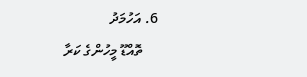6. އަހުމަދު
    ތޮއްޑޫ މީހުންގެ ކަރާ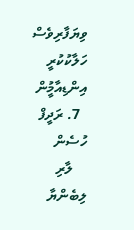ވިޔަފާރިވެސް ހަލާކުކުރީ އިންޑިއާމީުން
  7. ރަދީފް ހުސެން
    ލާރި ލިބެންޔާ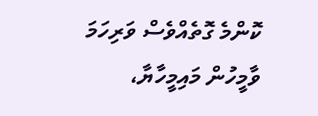ކޮންމެ ގޮތެއްވެސް ވަރިހަމަ ވާމީހުން މައިމީހާޔާ،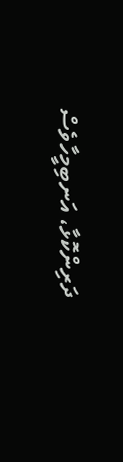ދަރިންކޮޅާ، އަނބިމީހާވެސް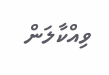ވިއްކާލަން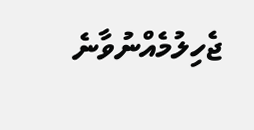ޖެހިލުމެއްނުވާނެ